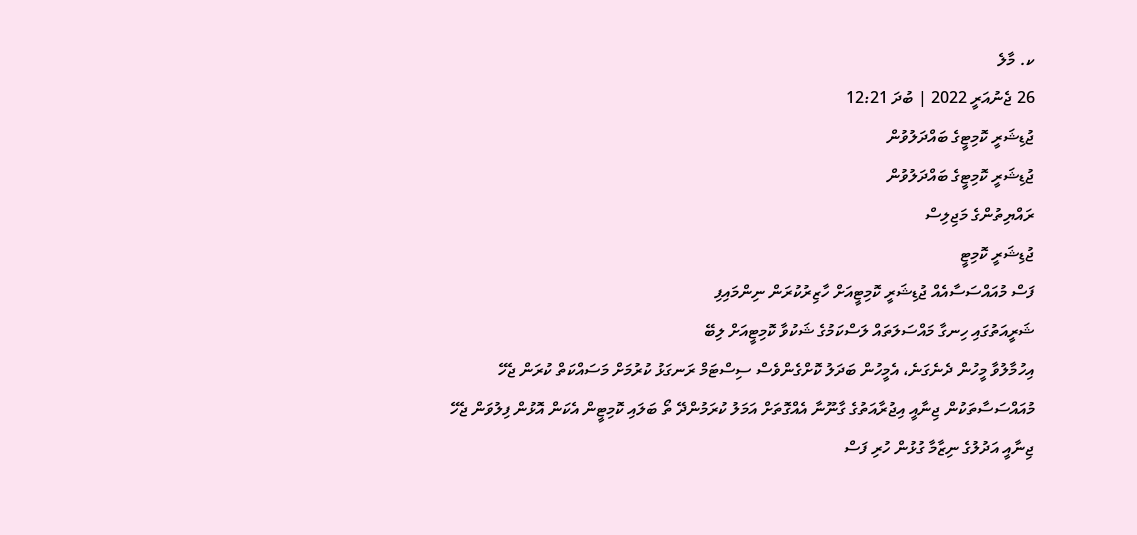ކ. މާލެ
26 ޖެނުއަރީ 2022 | ބުދަ 12:21
ޖުޑިޝަރީ ކޮމިޓީގެ ބައްދަލުވުން
ޖުޑިޝަރީ ކޮމިޓީގެ ބައްދަލުވުން
ރައްޔިތުންގެ މަޖިލިސް
ޖުޑިޝަރީ ކޮމިޓީ
ފަސް މުއައްސަސާއެއް ޖުޑިޝަރީ ކޮމިޓީއަށް ހާޒިރުކުރަން ނިންމައިފި
ޝަރީއަތުގައި ހިނގާ މައްސަލަތައް ލަސްކަމުގެ ޝަކުވާ ކޮމިޓީއަށް ލިބޭ
އިހުމާލުވާ މީހުން ދެނެގަނެ، އެމީހުން ބަދަލު ކޮށްގެންވެސް ސިސްޓަމް ރަނގަޅު ކުރުމަށް މަސައްކަތް ކުރަން ޖެހޭ
މުއައްސަސާތަކުން ޖިނާއީ އިޖުރާއަތުގެ ގާނޫނާ އެއްގޮތަށް އަމަލު ކުރަމުންދޭ ތޯ ބަލައި ކޮމިޓީން އެކަން އޮޅުން ފިލުވަން ޖެހޭ
ޖިނާއީ އަދުލުގެ ނިޒާމާ ގުޅުން ހުރި ފަސް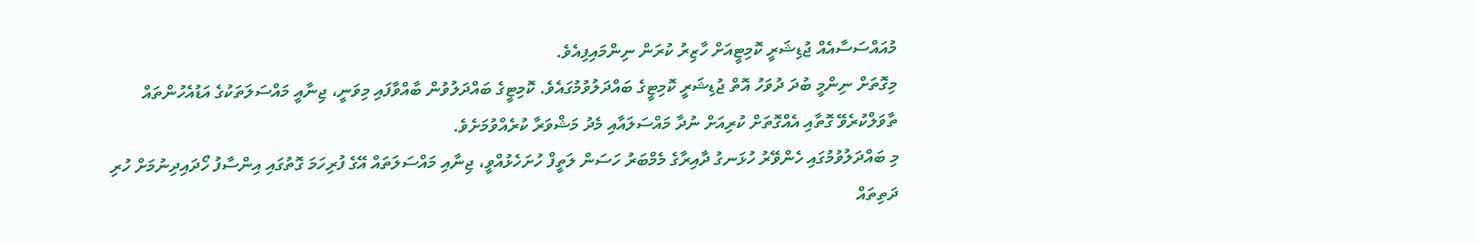މުއައްސަސާއެއް ޖުޑިޝަރީ ކޮމިޓީއަށް ހާޒިރު ކުރަން ނިންމައިފިއެވެ.
މިގޮތަށް ނިންމީ ބުދަ ދުވަހު އޮތް ޖުޑިޝަރީ ކޮމިޓީގެ ބައްދަލުވުމުގައެވެ. ކޮމިޓީގެ ބައްދަލުވުން ބާއްވާފައި މިވަނީ، ޖިނާއީ މައްސަލަތަކުގެ އަޑުއެހުންތައް ތާވަލްކުރެވޭ ގޮތާއި އެއްގޮތަށް ކުރިއަށް ނުދާ މައްސަލައާއި މެދު މަޝްވަރާ ކުރެއްވުމަށެވެ.
މި ބައްދަލުވުމުގައި ހެންވޭރު ހުޅަނގު ދާއިރާގެ މެމްބަރު ހަސަން ލަތީފް ހުށަހެޅުއްވީ، ޖިނާއި މައްސަލަތައް އޭގެ ފުރިހަމަ ގޮތުގައި އިންސާފު ހޯދައިދިނުމަށް ހުރި ދަތިތައް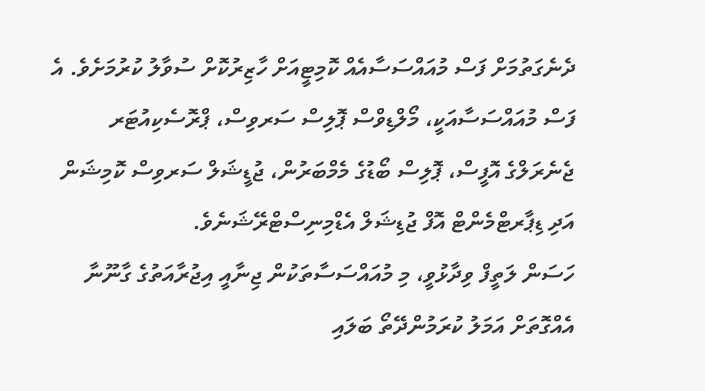ދެނެގަތުމަށް ފަސް މުއައްސަސާއެއް ކޮމިޓީއަށް ހާޒިރުކޮށް ސުވާލު ކުރުމަށެވެ. އެ ފަސް މުއައްސަސާއަކީ، މޯލްޑިވްސް ޕޮލިސް ސަރވިސް، ޕްރޮސެކިއުޓަރ ޖެނެރަލްގެ އޮފީސް، ޕޮލިސް ބޯޑުގެ މެމްބަރުން، ޖުޑީޝަލް ސަރވިސް ކޮމިޝަން އަދި ޑިޕާރޓްމެންޓް އޮފް ޖުޑިޝަލް އެޑްމިނިސްޓްރޭޝަނެވެ.
ހަސަން ލަތީފް ވިދާޅުވީ، މި މުއައްސަސާތަކުން ޖިނާއީ އިޖުރާއަތުގެ ގާނޫނާ އެއްގޮތަށް އަމަލު ކުރަމުންދޭތޯ ބަލައި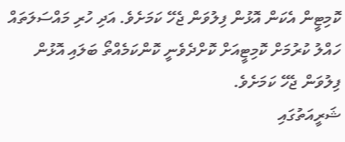ކޮމިޓީން އެކަން އޮޅުން ފިލުވަން ޖެހޭ ކަމަށެވެ. އަދި ހުރި މައްސަލަތައް ހައްލު ކުރުމަށް ކޮމިޓީއަށް ކޮށްދެވެނީ ކޮންކަމެއްތޯ ބަލައި އޮޅުން ފިލުވަން ޖެހޭ ކަމަށެވެ.
ޝަރީއަތުގައި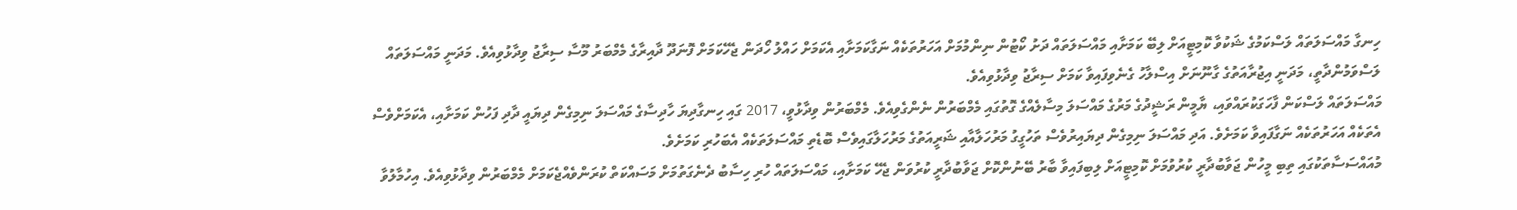ހިނގާ މައްސަލަތައް ލަސްކަމުގެ ޝަކުވާ ކޮމިޓީއަށް ލިބޭ ކަމަށާއި މައްސަލަތައް ދަށު ކޯޓުން ނިންމުމަށް އަހަރުތަކެއް ނަގާކަމަށާއި އެކަމަށް ހައްލު ހޯދަން ޖެހޭކަމަށް ފޮނަދޫ ދާއިރާގެ މެމްބަރު މޫސާ ސިރާޖު ވިދާޅުވިއެވެ. މަދަނީ މައްސަލަތައް ލަސްވަމުންދާތީ، މަދަނީ އިޖުރާއަތުގެ ގާނޫނަށް އިސްލާހު ގެނެވިފައިވާ ކަމަށް ސިރާޖު ވިދާޅުވިއެވެ.
މައްސަލަތައް ލަސްކަން ފާހަގަކުރައްވައި، ޔާމީން ރަޝީދުގެ މަރުގެ މައްސަލަ މިސާލެއްގެ ގޮތުގައި މެމްބަރުން ނެންގެވިއެވެ. މެމްބަރުން ވިދާޅުވީ، 2017 ގައި ހިނގާދިޔަ ހާދިސާގެ މައްސަލަ ނިމިގެން ދިޔައީ ދާދި ފަހުން ކަމަށާއި، އެކަމަށްވެސް އެތަކެއް އަހަރުތަކެއް ނަގާފައިވާ ކަމަށެވެ. އަދި މައްސަލަ ނިމިގެން ދިޔައިރުވެސް ތަހުގީގު މަރުހަލާއާއި ޝަރީއަތުގެ މަރުހަލާގައިވެސް ބޮޑެތި މައްސަލަތަކެއް އެބަހުރި ކަމަށެވެ.
މުއައްސަސާތަކުގައި ތިބި މީހުން ޖަވާބުދާރީ ކުރުވުމަށް ކޮމިޓީއަށް ލިބިފައިވާ ބާރު ބޭނުންކޮށް ޖަވާބުދާރީ ކުރުވަން ޖެހޭ ކަމަށާއި، މައްސަލަތައް ހުރި ހިސާބު ދެނެގަތުމަށް މަސައްކަތް ކުރަންވެއްޖެކަމަށް މެމްބަރުން ވިދާޅުވިއެވެ. އިހުމާލުވާ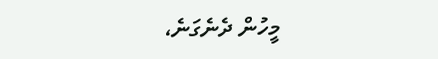މީހުން ދެނެގަނެ،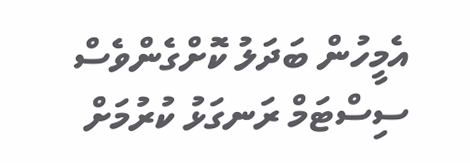އެމީހުން ބަދަލު ކޮށްގެންވެސް ސިސްޓަމް ރަނގަޅު ކުރުމަށް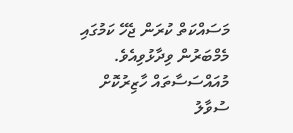މަސައްކަތް ކުރަން ޖެހޭ ކަމުގައި މެމްބަރުން ވިދާޅުވިއެވެ.
މުއައްސަސާތައް ހާޒިރުކޮށް ސުވާލު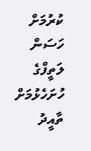ކުރުމަށް ހަސަން ލަތީފްގެ ހުށަހެޅުމަށް ތާއީދު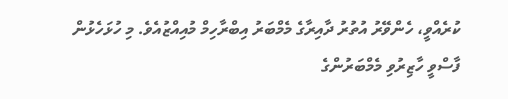ކުރެއްވީ، ހެންވޭރު އުތުރު ދާއިރާގެ މެމްބަރު އިބްރާހިމް މުއިއްޒުއެވެ. މި ހުޅަހެޅުން ފާސްވީ ހާޒިރުވި މެމްބަރުންގެ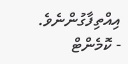އިއްތިފާގުންނެވެ.
- ކޮމެންޓް